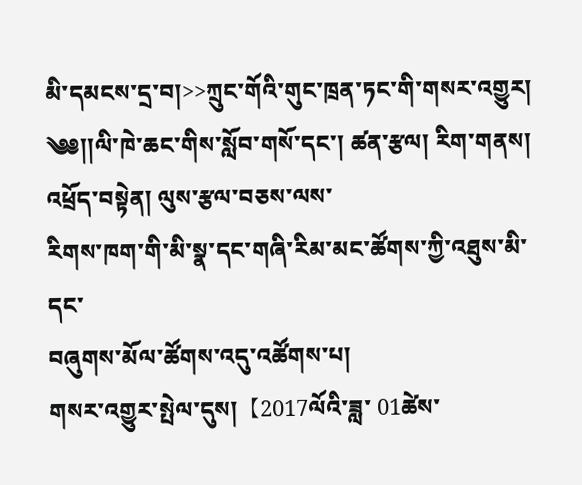མི་དམངས་དྲ་བ།>>ཀྲུང་གོའི་གུང་ཁྲན་ཏང་གི་གསར་འགྱུར།
༄༅།།ལི་ཁེ་ཆང་གིས་སློབ་གསོ་དང་། ཚན་རྩལ། རིག་གནས། འཕྲོད་བསྟེན། ལུས་རྩལ་བཅས་ལས་
རིགས་ཁག་གི་མི་སྣ་དང་གཞི་རིམ་མང་ཚོགས་ཀྱི་འཐུས་མི་དང་
བཞུགས་མོལ་ཚོགས་འདུ་འཚོགས་པ།
གསར་འགྱུར་སྤེལ་དུས།  【2017ལོའི་ཟླ་ 01ཚེས་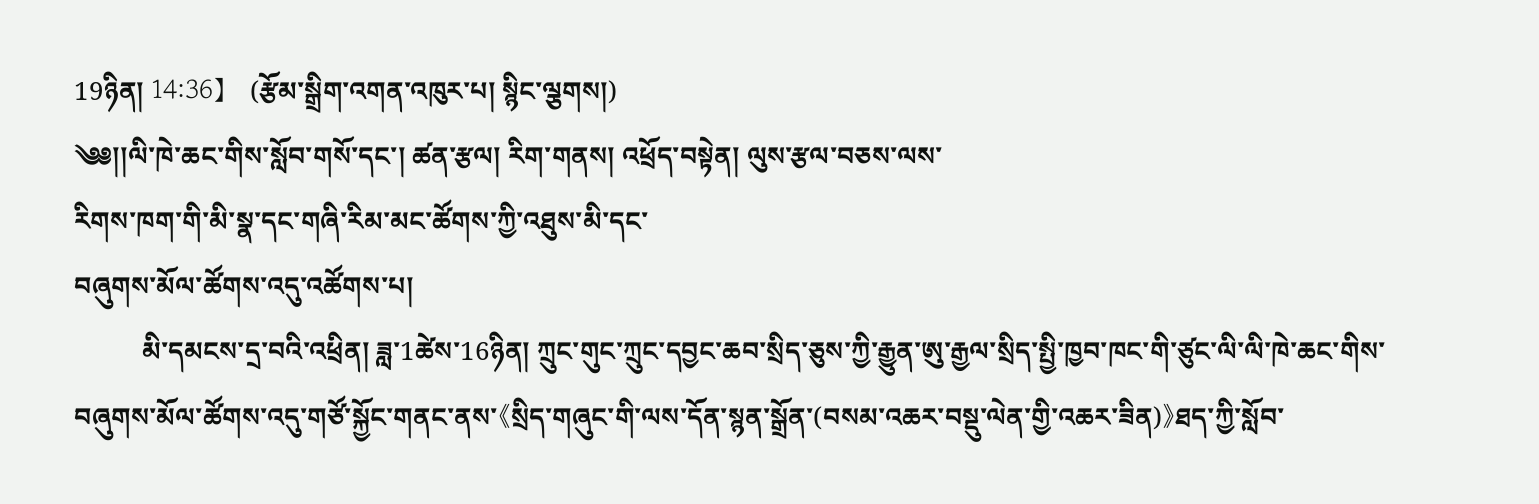19ཉིན། 14:36】   (རྩོམ་སྒྲིག་འགན་འཁུར་པ། སྙིང་ལྕགས།)
༄༅།།ལི་ཁེ་ཆང་གིས་སློབ་གསོ་དང་། ཚན་རྩལ། རིག་གནས། འཕྲོད་བསྟེན། ལུས་རྩལ་བཅས་ལས་
རིགས་ཁག་གི་མི་སྣ་དང་གཞི་རིམ་མང་ཚོགས་ཀྱི་འཐུས་མི་དང་
བཞུགས་མོལ་ཚོགས་འདུ་འཚོགས་པ།
          མི་དམངས་དྲ་བའི་འཕྲིན། ཟླ་1ཚེས་16ཉིན། ཀྲུང་གུང་ཀྲུང་དབྱང་ཆབ་སྲིད་ཅུས་ཀྱི་རྒྱུན་ཨུ་རྒྱལ་སྲིད་སྤྱི་ཁྱབ་ཁང་གི་ཙུང་ལི་ལི་ཁེ་ཆང་གིས་བཞུགས་མོལ་ཚོགས་འདུ་གཙོ་སྐྱོང་གནང་ནས་《སྲིད་གཞུང་གི་ལས་དོན་སྙན་སྒྲོན་(བསམ་འཆར་བསྡུ་ལེན་གྱི་འཆར་ཟིན)》ཐད་ཀྱི་སློབ་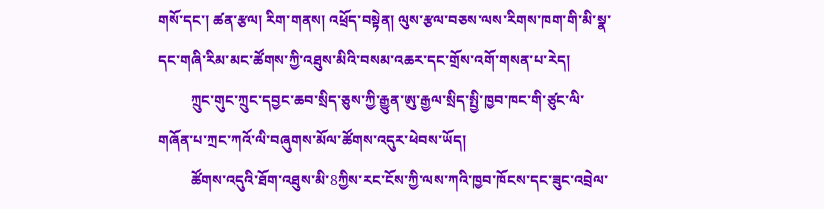གསོ་དང་། ཚན་རྩལ། རིག་གནས། འཕྲོད་བསྟེན། ལུས་རྩལ་བཅས་ལས་རིགས་ཁག་གི་མི་སྣ་དང་གཞི་རིམ་མང་ཚོགས་ཀྱི་འཐུས་མིའི་བསམ་འཆར་དང་གྲོས་འགོ་གསན་པ་རེད།
         ཀྲུང་གུང་ཀྲུང་དབྱང་ཆབ་སྲིད་ཅུས་ཀྱི་རྒྱུན་ཨུ་རྒྱལ་སྲིད་སྤྱི་ཁྱབ་ཁང་གི་ཙུང་ལི་གཞོན་པ་ཀྲང་ཀའོ་ལི་བཞུགས་མོལ་ཚོགས་འདུར་ཕེབས་ཡོད།
         ཚོགས་འདུའི་ཐོག་འཐུས་མི་8ཀྱིས་རང་ངོས་ཀྱི་ལས་ཀའི་ཁྱབ་ཁོངས་དང་ཟུང་འབྲེལ་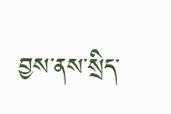བྱས་ནས་སྲིད་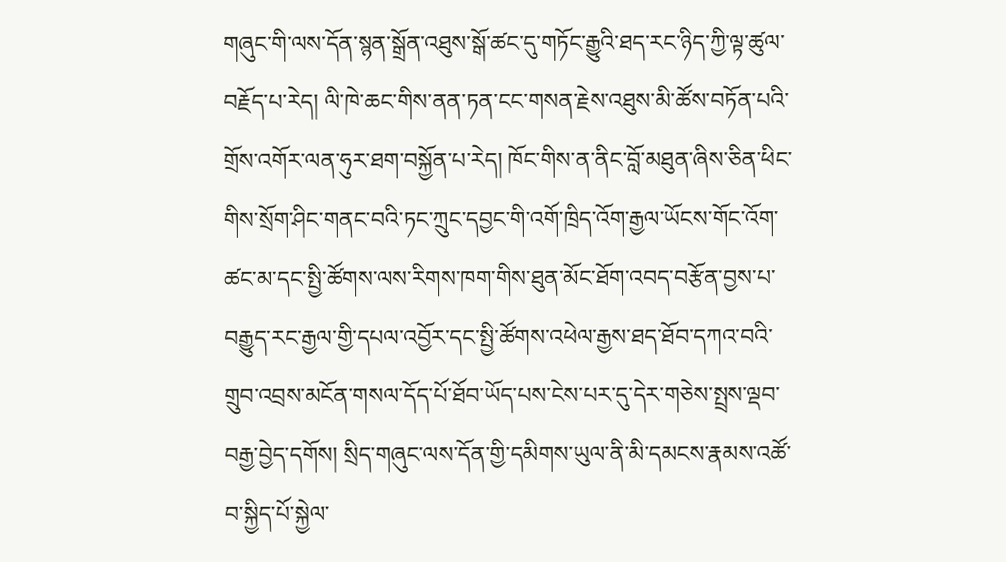གཞུང་གི་ལས་དོན་སྙན་སྒྲོན་འཐུས་སྒོ་ཚང་དུ་གཏོང་རྒྱུའི་ཐད་རང་ཉིད་ཀྱི་ལྟ་ཚུལ་བརྗོད་པ་རེད། ལི་ཁེ་ཆང་གིས་ནན་ཏན་ངང་གསན་རྗེས་འཐུས་མི་ཚོས་བཏོན་པའི་གྲོས་འགོར་ལན་ཧུར་ཐག་བསྐྱོན་པ་རེད། ཁོང་གིས་ན་ནིང་བློ་མཐུན་ཞིས་ཅིན་ཕིང་གིས་སྲོག་ཤིང་གནང་བའི་ཏང་ཀྲུང་དབྱང་གི་འགོ་ཁྲིད་འོག་རྒྱལ་ཡོངས་གོང་འོག་ཚང་མ་དང་སྤྱི་ཚོགས་ལས་རིགས་ཁག་གིས་ཐུན་མོང་ཐོག་འབད་བརྩོན་བྱས་པ་བརྒྱུད་རང་རྒྱལ་གྱི་དཔལ་འབྱོར་དང་སྤྱི་ཚོགས་འཕེལ་རྒྱས་ཐད་ཐོབ་དཀའ་བའི་གྲུབ་འབྲས་མངོན་གསལ་དོད་པོ་ཐོབ་ཡོད་པས་ངེས་པར་དུ་དེར་གཅེས་སྤྲས་ལྡབ་བརྒྱ་བྱེད་དགོས། སྲིད་གཞུང་ལས་དོན་གྱི་དམིགས་ཡུལ་ནི་མི་དམངས་རྣམས་འཚོ་བ་སྐྱིད་པོ་སྐྱེལ་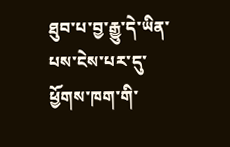ཐུབ་པ་བྱ་རྒྱུ་དེ་ཡིན་པས་ངེས་པར་དུ་ཕྱོགས་ཁག་གི་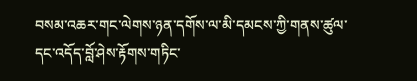བསམ་འཆར་གང་ལེགས་ཉན་དགོས་ལ་མི་དམངས་ཀྱི་གནས་ཚུལ་དང་འདོད་བློ་ཤེས་རྟོགས་གཏིང་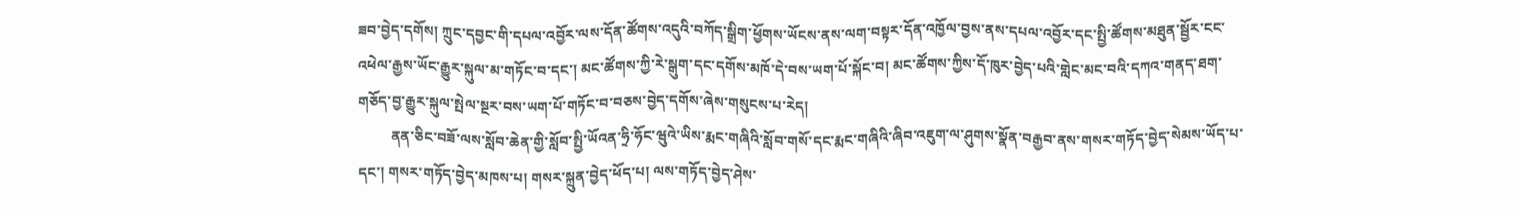ཟབ་བྱེད་དགོས། ཀྲུང་དབྱང་གི་དཔལ་འབྱོར་ལས་དོན་ཚོགས་འདུའི་བཀོད་སྒྲིག་ཕྱོགས་ཡོངས་ནས་ལག་བསྟར་དོན་འཁྱོལ་བྱས་ནས་དཔལ་འབྱོར་དང་སྤྱི་ཚོགས་མཐུན་སྦྱོར་ངང་འཕེལ་རྒྱས་ཡོང་རྒྱུར་སྐུལ་མ་གཏོང་བ་དང་། མང་ཚོགས་ཀྱི་རེ་སྒུག་དང་དགོས་མཁོ་དེ་བས་ཡག་པོ་སྐོང་བ། མང་ཚོགས་ཀྱིས་དོ་ཁུར་བྱེད་པའི་གླེང་མང་བའི་དཀའ་གནད་ཐག་གཅོད་བྱ་རྒྱུར་སྐུལ་སྤེལ་སྔར་བས་ཡག་པོ་གཏོང་བ་བཅས་བྱེད་དགོས་ཞེས་གསུངས་པ་རེད།
         ནན་ཅིང་བཟོ་ལས་སློབ་ཆེན་གྱི་སློབ་སྤྱི་ཡོའན་ཧྲི་ཧོང་ཝུའེ་ཡིས་རྨང་གཞིའི་སློབ་གསོ་དང་རྨང་གཞིའི་ཞིབ་འཇུག་ལ་ཤུགས་སྣོན་བརྒྱབ་ནས་གསར་གཏོད་བྱེད་སེམས་ཡོད་པ་དང་། གསར་གཏོད་བྱེད་མཁས་པ། གསར་སྐྲུན་བྱེད་ཕོད་པ། ལས་གཏོད་བྱེད་ཤེས་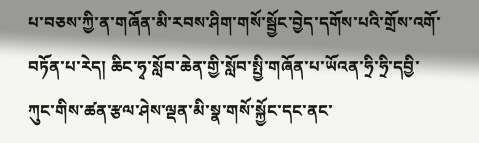པ་བཅས་ཀྱི་ན་གཞོན་མི་རབས་ཤིག་གསོ་སྦྱོང་བྱེད་དགོས་པའི་གྲོས་འགོ་བཏོན་པ་རེད། ཆིང་ཧྭ་སློབ་ཆེན་གྱི་སློབ་སྤྱི་གཞོན་པ་ཡོའན་ཧྲི་ཧྲི་དབྱི་ཀུང་གིས་ཚན་རྩལ་ཤེས་ལྡན་མི་སྣ་གསོ་སྐྱོང་དང་ནང་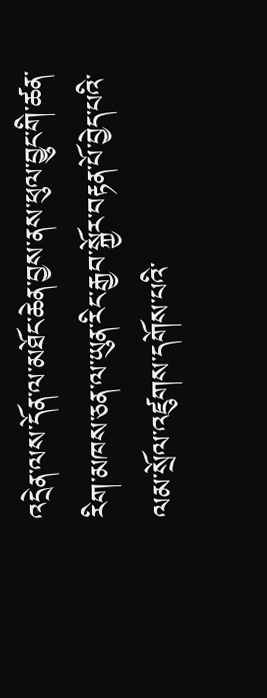འདྲེན་ལས་དོན་ལ་མཐོང་ཆེན་བྱས་ནས་ཕུལ་བྱུང་གི་ཚན་རིག་མཁས་ཅན་ལ་ཡུན་རིང་རྒྱབ་སྐྱོར་བརྟན་པོ་བྱེད་པའི་ལམ་སྲོལ་འཛུགས་དགོས་པའི་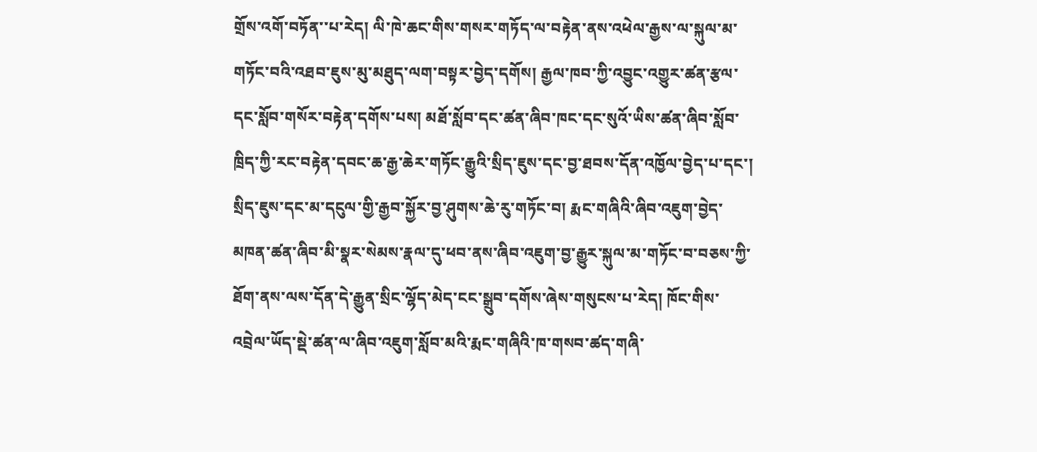གྲོས་འགོ་བཏོན་་པ་རེད། ལི་ཁེ་ཆང་གིས་གསར་གཏོད་ལ་བརྟེན་ནས་འཕེལ་རྒྱས་ལ་སྐུལ་མ་གཏོང་བའི་འཐབ་ཇུས་མུ་མཐུད་ལག་བསྟར་བྱེད་དགོས། རྒྱལ་ཁབ་ཀྱི་འབྱུང་འགྱུར་ཚན་རྩལ་དང་སློབ་གསོར་བརྟེན་དགོས་པས། མཐོ་སློབ་དང་ཚན་ཞིབ་ཁང་དང་སུའོ་ཡིས་ཚན་ཞིབ་སློབ་ཁྲིད་ཀྱི་རང་བརྟེན་དབང་ཆ་རྒྱ་ཆེར་གཏོང་རྒྱུའི་སྲིད་ཇུས་དང་བྱ་ཐབས་དོན་འཁྱོལ་བྱེད་པ་དང་། སྲིད་ཇུས་དང་མ་དངུལ་གྱི་རྒྱབ་སྐྱོར་བྱ་ཤུགས་ཆེ་རུ་གཏོང་བ། རྨང་གཞིའི་ཞིབ་འཇུག་བྱེད་མཁན་ཚན་ཞིབ་མི་སྣར་སེམས་རྣལ་དུ་ཕབ་ནས་ཞིབ་འཇུག་བྱ་རྒྱུར་སྐུལ་མ་གཏོང་བ་བཅས་ཀྱི་ཐོག་ནས་ལས་དོན་དེ་རྒྱུན་སྲིང་ལྷོད་མེད་ངང་སྒྲུབ་དགོས་ཞེས་གསུངས་པ་རེད། ཁོང་གིས་འབྲེལ་ཡོད་སྡེ་ཚན་ལ་ཞིབ་འཇུག་སློབ་མའི་རྨང་གཞིའི་ཁ་གསབ་ཚད་གཞི་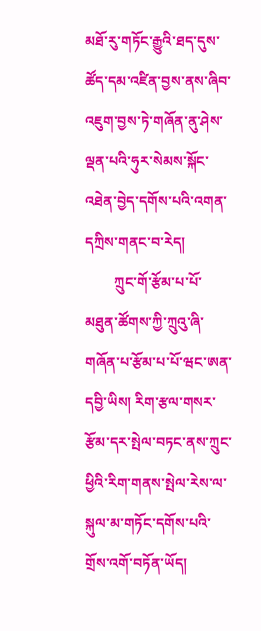མཐོ་རུ་གཏོང་རྒྱུའི་ཐད་དུས་ཚོད་དམ་འཛིན་བྱས་ནས་ཞིབ་འཇུག་བྱས་ཏེ་གཞོན་ནུ་ཤེས་ལྡན་པའི་ཧུར་སེམས་སྐོང་འཐེན་བྱེད་དགོས་པའི་འགན་དཀྲིས་གནང་བ་རེད།
        ཀྲུང་གོ་རྩོམ་པ་པོ་མཐུན་ཚོགས་ཀྱི་ཀྲུའུ་ཞི་གཞོན་པ་རྩོམ་པ་པོ་ཝང་ཨན་དབྱི་ཡིས། རིག་རྩལ་གསར་རྩོམ་དར་སྤེལ་བཏང་ནས་ཀྲུང་ཕྱིའི་རིག་གནས་སྤེལ་རེས་ལ་སྐུལ་མ་གཏོང་དགོས་པའི་གྲོས་འགོ་བཏོན་ཡོད།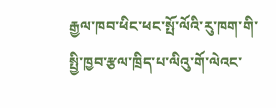རྒྱལ་ཁབ་ཕིང་ཕང་སྤོ་ལོའི་རུ་ཁག་གི་སྤྱི་ཁྱབ་རྩལ་ཁྲིད་པ་ལིའུ་གོ་ལེའང་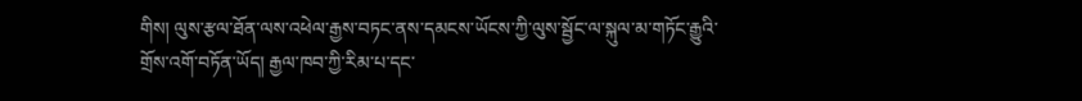གིས། ལུས་རྩལ་ཐོན་ལས་འཕེལ་རྒྱས་བཏང་ནས་དམངས་ཡོངས་ཀྱི་ལུས་སྦྱོང་ལ་སྐུལ་མ་གཏོང་རྒྱུའི་གྲོས་འགོ་བཏོན་ཡོད། རྒྱལ་ཁབ་ཀྱི་རིམ་པ་དང་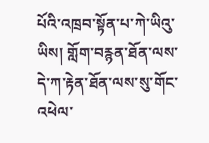པོའི་འཁྲབ་སྟོན་པ་ཀེ་ཡིའུ་ཡིས། གློག་བརྙན་ཐོན་ལས་དེ་ཀ་རྟེན་ཐོན་ལས་སུ་གོང་འཕེལ་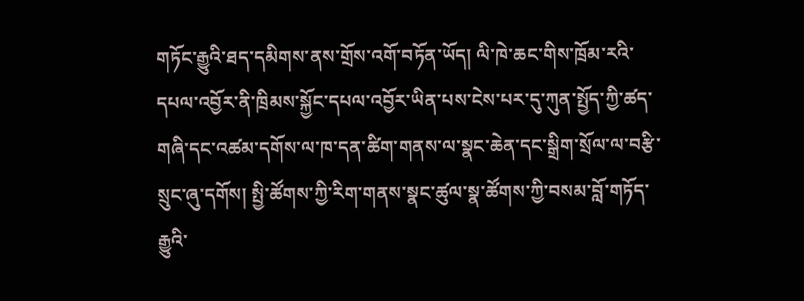གཏོང་རྒྱུའི་ཐད་དམིགས་ནས་གྲོས་འགོ་བཏོན་ཡོད། ལི་ཁེ་ཆང་གིས་ཁྲོམ་རའི་དཔལ་འབྱོར་ནི་ཁྲིམས་སྐྱོང་དཔལ་འབྱོར་ཡིན་པས་ངེས་པར་དུ་ཀུན་སྤྱོད་ཀྱི་ཚད་གཞི་དང་འཚམ་དགོས་ལ་ཁ་དན་ཚིག་གནས་ལ་སྣང་ཆེན་དང་སྒྲིག་སྲོལ་ལ་བརྩི་སྲུང་ཞུ་དགོས། སྤྱི་ཚོགས་ཀྱི་རིག་གནས་སྣང་ཚུལ་སྣ་ཚོགས་ཀྱི་བསམ་བློ་གཏོད་རྒྱུའི་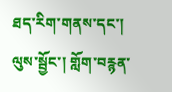ཐད་རིག་གནས་དང་། ལུས་སྦྱོང་། གློག་བརྙན་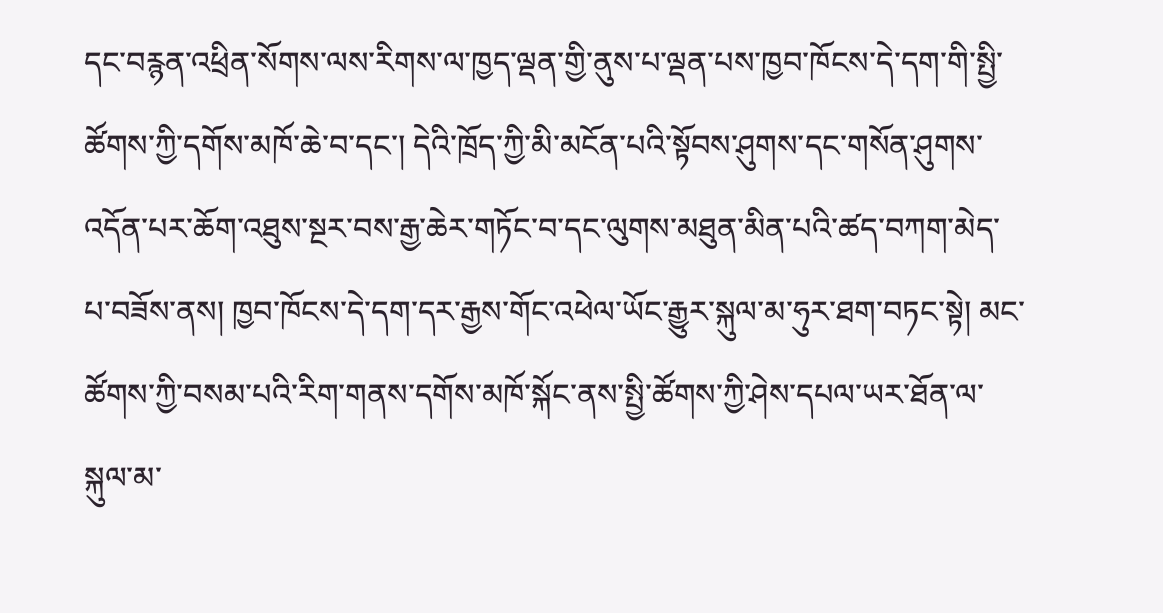དང་བརྙན་འཕྲིན་སོགས་ལས་རིགས་ལ་ཁྱད་ལྡན་གྱི་ནུས་པ་ལྡན་པས་ཁྱབ་ཁོངས་དེ་དག་གི་སྤྱི་ཚོགས་ཀྱི་དགོས་མཁོ་ཆེ་བ་དང་། དེའི་ཁྲོད་ཀྱི་མི་མངོན་པའི་སྟོབས་ཤུགས་དང་གསོན་ཤུགས་འདོན་པར་ཆོག་འཐུས་སྔར་བས་རྒྱ་ཆེར་གཏོང་བ་དང་ལུགས་མཐུན་མིན་པའི་ཚད་བཀག་མེད་པ་བཟོས་ནས། ཁྱབ་ཁོངས་དེ་དག་དར་རྒྱས་གོང་འཕེལ་ཡོང་རྒྱུར་སྐུལ་མ་ཧུར་ཐག་བཏང་སྟེ། མང་ཚོགས་ཀྱི་བསམ་པའི་རིག་གནས་དགོས་མཁོ་སྐོང་ནས་སྤྱི་ཚོགས་ཀྱི་ཤེས་དཔལ་ཡར་ཐོན་ལ་སྐུལ་མ་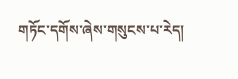གཏོང་དགོས་ཞེས་གསུངས་པ་རེད།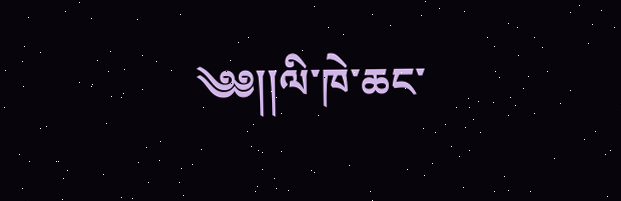༄༅།།ལི་ཁེ་ཆང་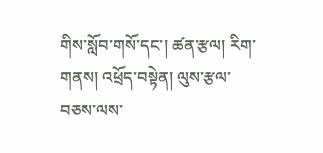གིས་སློབ་གསོ་དང་། ཚན་རྩལ། རིག་གནས། འཕྲོད་བསྟེན། ལུས་རྩལ་བཅས་ལས་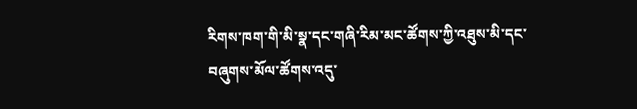རིགས་ཁག་གི་མི་སྣ་དང་གཞི་རིམ་མང་ཚོགས་ཀྱི་འཐུས་མི་དང་
བཞུགས་མོལ་ཚོགས་འདུ་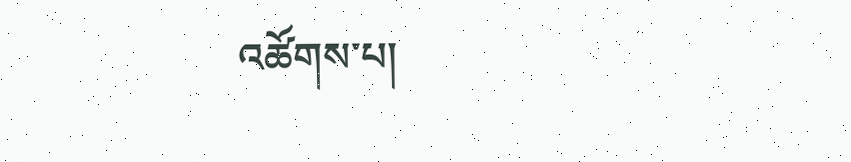འཚོགས་པ།